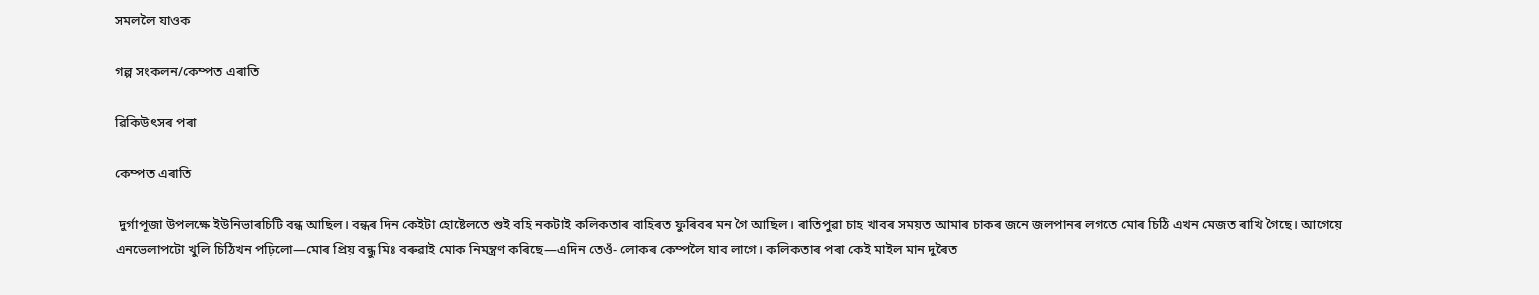সমললৈ যাওক

গল্প সংকলন/কেম্পত এৰাতি

ৱিকিউৎসৰ পৰা

কেম্পত এৰাতি

 দুৰ্গাপূজা উপলক্ষে ইউনিভাৰচিটি বন্ধ আছিল। বন্ধৰ দিন কেইটা হোষ্টেলতে শুই বহি নকটাই কলিকতাৰ বাহিৰত ফুৰিবৰ মন গৈ আছিল। ৰাতিপুৱা চাহ খাবৰ সময়ত আমাৰ চাকৰ জনে জলপানৰ লগতে মোৰ চিঠি এখন মেজত ৰাখি গৈছে। আগেয়ে এনভেলাপটো খুলি চিঠিখন পঢ়িলো—মোৰ প্ৰিয় বন্ধু মিঃ বৰুৱাই মোক নিমন্ত্ৰণ কৰিছে—এদিন তেওঁ- লোকৰ কেম্পলৈ যাব লাগে। কলিকতাৰ পৰা কেই মাইল মান দুৰৈত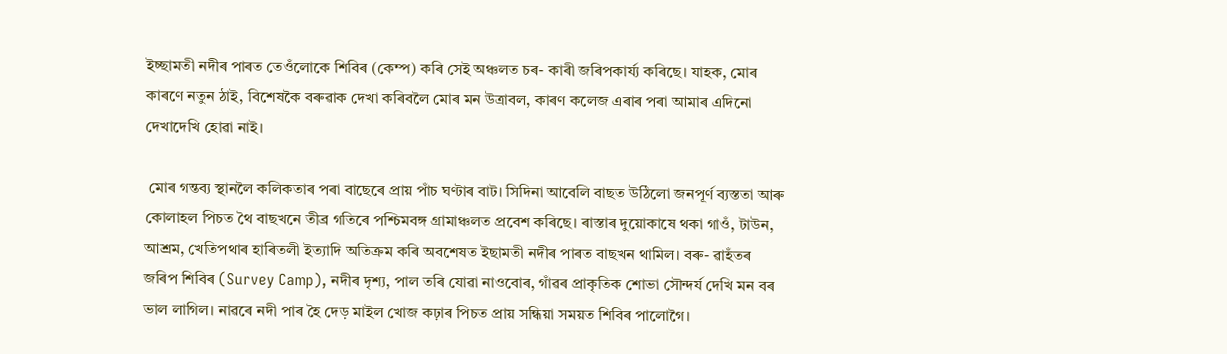ইচ্ছামতী নদীৰ পাৰত তেওঁলোকে শিবিৰ (কেম্প) কৰি সেই অঞ্চলত চৰ- কাৰী জৰিপকাৰ্য্য কৰিছে। যাহক, মোৰ কাৰণে নতুন ঠাই, বিশেষকৈ বৰুৱাক দেখা কৰিবলৈ মোৰ মন উত্ৰাবল, কাৰণ কলেজ এৰাৰ পৰা আমাৰ এদিনো দেখাদেখি হোৱা নাই।

 মোৰ গন্তব্য স্থানলৈ কলিকতাৰ পৰা বাছেৰে প্ৰায় পাঁচ ঘণ্টাৰ বাট। সিদিনা আবেলি বাছত উঠিলো জনপূৰ্ণ ব্যস্ততা আৰু কোলাহল পিচত থৈ বাছখনে তীব্ৰ গতিৰে পশ্চিমবঙ্গ গ্ৰামাঞ্চলত প্ৰবেশ কৰিছে। ৰাস্তাৰ দুয়োকাষে থকা গাওঁ, টাউন, আশ্ৰম, খেতিপথাৰ হাৰিতলী ইত্যাদি অতিক্ৰম কৰি অবশেষত ইছামতী নদীৰ পাৰত বাছখন থামিল। বৰু- ৱাহঁতৰ জৰিপ শিবিৰ (Survey Camp), নদীৰ দৃশ্য, পাল তৰি যোৱা নাওবোৰ, গাঁৱৰ প্ৰাকৃতিক শোভা সৌন্দৰ্য দেখি মন বৰ ভাল লাগিল। নাৱৰে নদী পাৰ হৈ দেড় মাইল খোজ কঢ়াৰ পিচত প্ৰায় সন্ধিয়া সময়ত শিবিৰ পালোগৈ।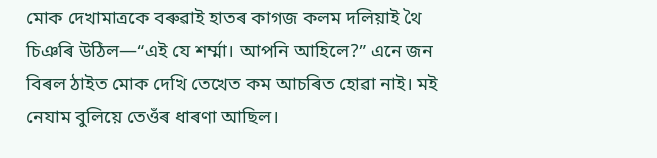মোক দেখামাত্ৰকে বৰুৱাই হাতৰ কাগজ কলম দলিয়াই থৈ চিঞৰি উঠিল—“এই যে শৰ্ম্মা। আপনি আহিলে?” এনে জন বিৰল ঠাইত মোক দেখি তেখেত কম আচৰিত হোৱা নাই। মই নেযাম বুলিয়ে তেওঁৰ ধাৰণা আছিল।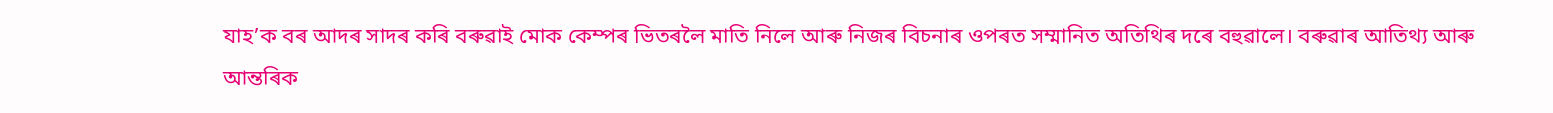যাহ’ক বৰ আদৰ সাদৰ কৰি বৰুৱাই মোক কেম্পৰ ভিতৰলৈ মাতি নিলে আৰু নিজৰ বিচনাৰ ওপৰত সম্মানিত অতিথিৰ দৰে বহুৱালে। বৰুৱাৰ আতিথ্য আৰু আন্তৰিক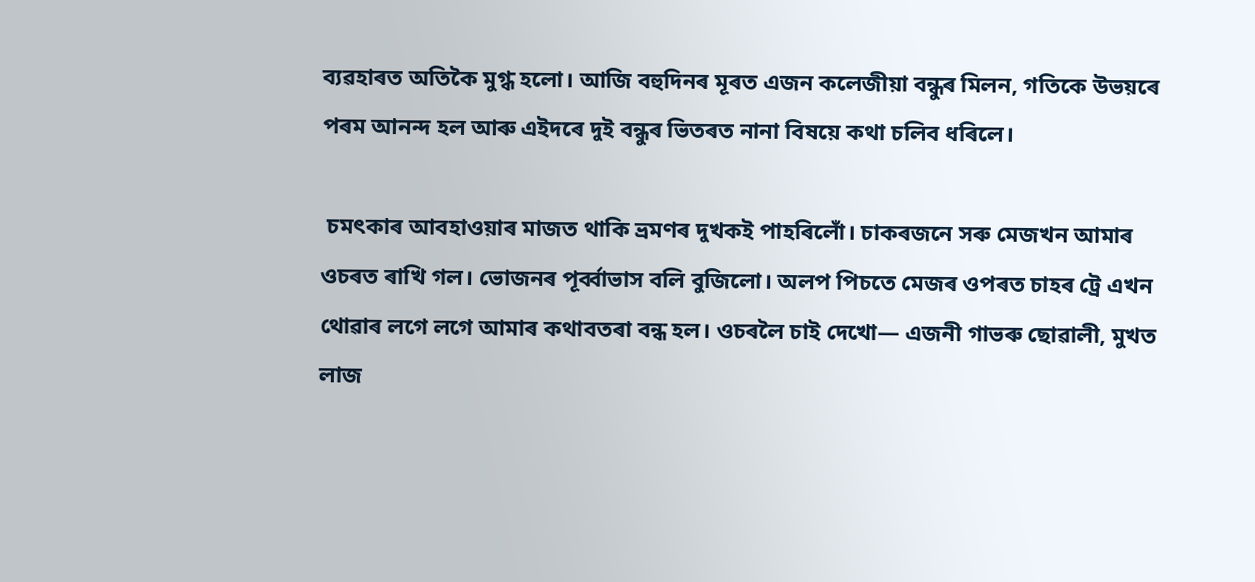ব্যৱহাৰত অতিকৈ মুগ্ধ হলো। আজি বহুদিনৰ মূৰত এজন কলেজীয়া বন্ধুৰ মিলন, গতিকে উভয়ৰে পৰম আনন্দ হল আৰু এইদৰে দুই বন্ধুৰ ভিতৰত নানা বিষয়ে কথা চলিব ধৰিলে।

 চমৎকাৰ আবহাওয়াৰ মাজত থাকি ভ্ৰমণৰ দুখকই পাহৰিলোঁ। চাকৰজনে সৰু মেজখন আমাৰ ওচৰত ৰাখি গল। ভোজনৰ পূৰ্ব্বাভাস বলি বুজিলো। অলপ পিচতে মেজৰ ওপৰত চাহৰ ট্ৰে এখন থোৱাৰ লগে লগে আমাৰ কথাবতৰা বন্ধ হল। ওচৰলৈ চাই দেখো— এজনী গাভৰু ছোৱালী, মুখত লাজ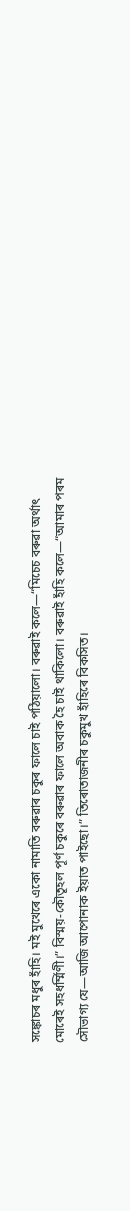সঙ্কোচৰ মধুৰ হাঁহি। মই মুখেৰে একো নামাতি বৰুৱাৰ চকুৰ ফালে চাই পঠিয়ালো। বৰুৱাই কলে—“মিচেচ বৰুৱা অৰ্থাৎ মোৰেই সহধৰ্ম্মিণী।” বিস্ময়-কৌতূহল পূৰ্ণ চকুৰে বৰুৱাৰ ফালে অবাক হৈ চাই থাকিলো। বৰুৱাই হাঁহি কলে—“আমাৰ পৰম সৌভাগ্য যে—আজি আপোনাক ইয়াত পাইছো।” তিৰোতাজনীৰ চকুমুখ হাঁহিৰে বিকসিত।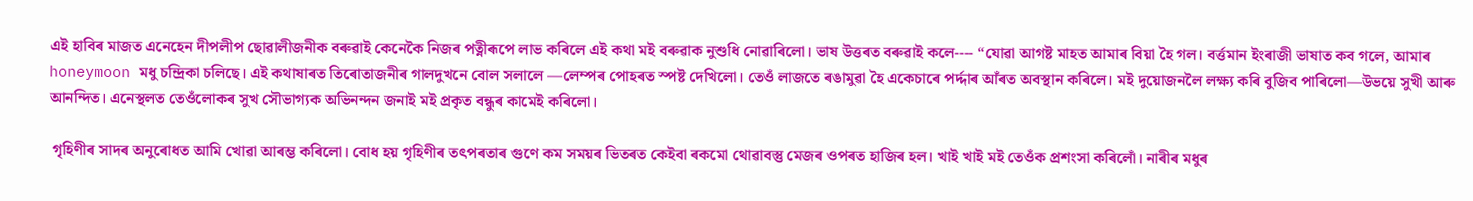এই হাবিৰ মাজত এনেহেন দীপলীপ ছোৱালীজনীক বৰুৱাই কেনেকৈ নিজৰ পত্নীৰূপে লাভ কৰিলে এই কথা মই বৰুৱাক নুশুধি নোৱাৰিলো। ভাষ উত্তৰত বৰুৱাই কলে---- “যোৱা আগষ্ট মাহত আমাৰ বিয়া হৈ গল। বৰ্ত্তমান ইংৰাজী ভাষাত কব গলে, আমাৰ honeymoon মধু চন্দ্ৰিকা চলিছে। এই কথাষাৰত তিৰোতাজনীৰ গালদুখনে বোল সলালে —লেম্পৰ পোহৰত স্পষ্ট দেখিলো। তেওঁ লাজতে ৰঙামুৱা হৈ একেচাৰে পৰ্দ্দাৰ আঁৰত অবস্থান কৰিলে। মই দুয়োজনলৈ লক্ষ্য কৰি বুজিব পাৰিলো—উভয়ে সুখী আৰু আনন্দিত। এনেস্থলত তেওঁলোকৰ সুখ সৌভাগ্যক অভিনন্দন জনাই মই প্ৰকৃত বন্ধুৰ কামেই কৰিলো।

 গৃহিণীৰ সাদৰ অনুৰোধত আমি খোৱা আৰম্ভ কৰিলো। বোধ হয় গৃহিণীৰ তৎপৰতাৰ গুণে কম সময়ৰ ভিতৰত কেইবা ৰকমো থোৱাবস্তু মেজৰ ওপৰত হাজিৰ হল। খাই খাই মই তেওঁক প্ৰশংসা কৰিলোঁ। নাৰীৰ মধুৰ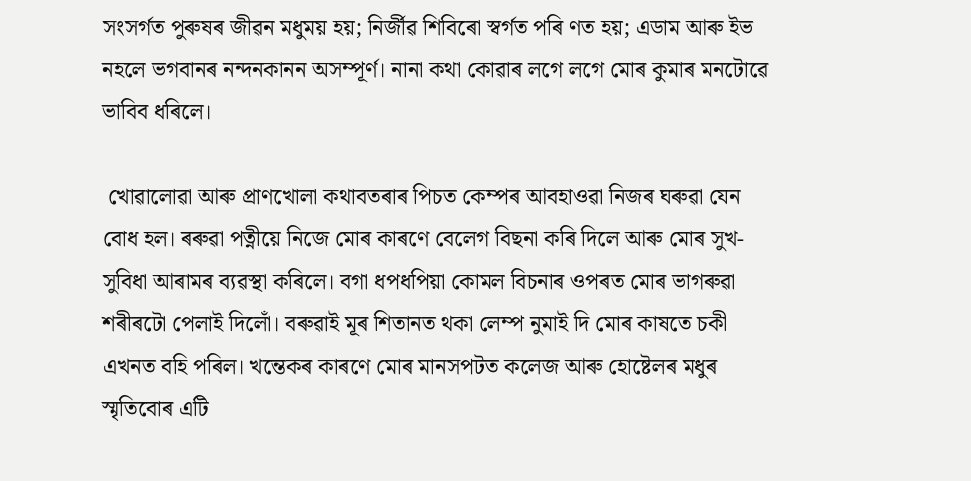সংসৰ্গত পুৰুষৰ জীৱন মধুময় হয়; নিৰ্জীৱ শিবিৰো স্বৰ্গত পৰি ণত হয়; এডাম আৰু ইভ নহলে ভগবানৰ নন্দনকানন অসম্পূৰ্ণ। নানা কথা কোৱাৰ লগে লগে মোৰ কুমাৰ মনটোৱে ভাবিব ধৰিলে।

 খোৱালোৱা আৰু প্ৰাণখোলা কথাবতৰাৰ পিচত কেম্পৰ আবহাওৱা নিজৰ ঘৰুৱা যেন বোধ হল। ৰৰুৱা পত্নীয়ে নিজে মোৰ কাৰণে বেলেগ বিছনা কৰি দিলে আৰু মোৰ সুখ-সুবিধা আৰামৰ ব্যৱস্থা কৰিলে। বগা ধপধপিয়া কোমল বিচনাৰ ওপৰত মোৰ ভাগৰুৱা শৰীৰটো পেলাই দিলোঁ। বৰুৱাই মূৰ শিতানত থকা লেম্প নুমাই দি মোৰ কাষতে চকী এখনত বহি পৰিল। খন্তেকৰ কাৰণে মোৰ মানসপটত কলেজ আৰু হোষ্টেলৰ মধুৰ স্মৃতিবোৰ এটি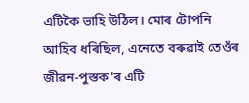এটিকৈ ভাহি উঠিল। মোৰ টোপনি আহিব ধৰিছিল, এনেতে বৰুৱাই তেওঁৰ জীৱন-পুস্তক'ৰ এটি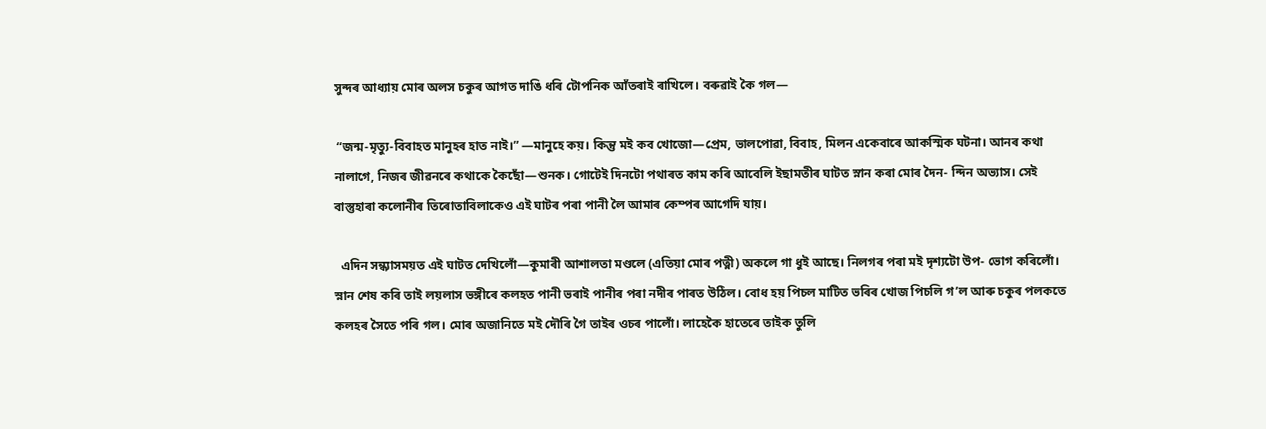সুন্দৰ আধ্যায় মোৰ অলস চকুৰ আগত দাঙি ধৰি টোপনিক আঁতৰাই ৰাখিলে। বৰুৱাই কৈ গল—

 “জন্ম-মৃত্যু-বিবাহত মানুহৰ হাত নাই।” —মানুহে কয়। কিন্তু মই কব খোজো—প্ৰেম, ভালপোৱা, বিবাহ, মিলন একেবাৰে আকস্মিক ঘটনা। আনৰ কথা নালাগে, নিজৰ জীৱনৰে কথাকে কৈছোঁ—শুনক। গোটেই দিনটো পথাৰত কাম কৰি আবেলি ইছামতীৰ ঘাটত স্নান কৰা মোৰ দৈন- ন্দিন অভ্যাস। সেই বাস্তুহাৰা কলোনীৰ তিৰোতাবিলাকেও এই ঘাটৰ পৰা পানী লৈ আমাৰ কেম্পৰ আগেদি যায়।

  এদিন সন্ধ্যাসময়ত এই ঘাটত দেখিলোঁ—কুমাৰী আশালতা মণ্ডলে (এতিয়া মোৰ পত্নী) অকলে গা ধুই আছে। নিলগৰ পৰা মই দৃশ্যটো উপ- ভোগ কৰিলোঁ। স্নান শেষ কৰি তাই লয়লাস ভঙ্গীৰে কলহত পানী ভৰাই পানীৰ পৰা নদীৰ পাৰত উঠিল। বোধ হয় পিচল মাটিত ভৰিৰ খোজ পিচলি গ’ল আৰু চকুৰ পলকতে কলহৰ সৈতে পৰি গল। মোৰ অজানিতে মই দৌৰি গৈ তাইৰ ওচৰ পালোঁ। লাহেকৈ হাতেৰে তাইক তুলি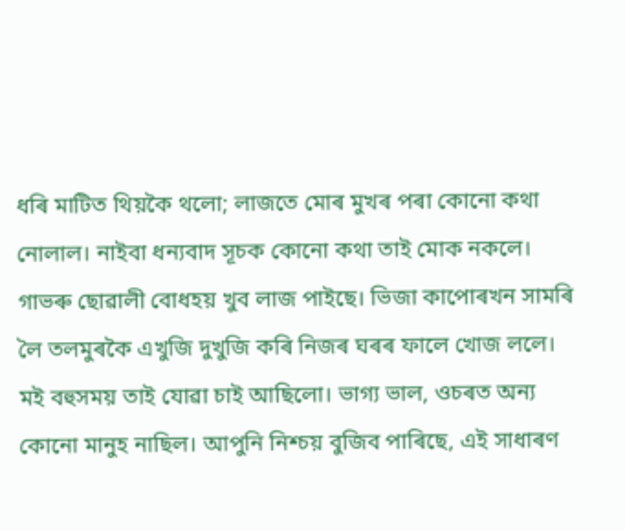ধৰি মাটিত থিয়কৈ থলো; লাজতে মোৰ মুখৰ পৰা কোনো কথা নোলাল। নাইবা ধন্যবাদ সূচক কোনো কথা তাই মোক নকলে। গাভৰু ছোৱালী বোধহয় খুব লাজ পাইছে। ভিজা কাপোৰখন সামৰি লৈ তলমুৰকৈ এখুজি দুখুজি কৰি নিজৰ ঘৰৰ ফালে খোজ ললে। মই বহুসময় তাই যোৱা চাই আছিলো। ভাগ্য ভাল, ওচৰত অন্য কোনো মানুহ নাছিল। আপুনি নিশ্চয় বুজিব পাৰিছে, এই সাধাৰণ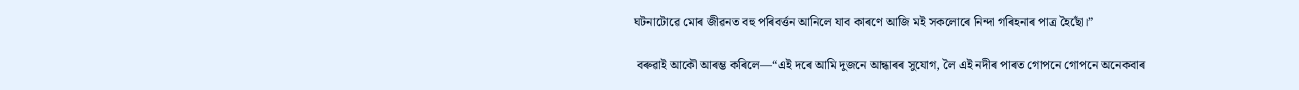ঘটনাটোৱে মোৰ জীৱনত বহু পৰিবৰ্ত্তন আনিলে যাব কাৰণে আজি মই সকলোৰে নিন্দা গৰিহনাৰ পাত্ৰ হৈছোঁ।”

 বৰুৱাই আকৌ আৰম্ভ কৰিলে—“এই দৰে আমি দুজনে আন্ধাৰৰ সুযোগ, লৈ এই নদীৰ পাৰত গোপনে গোপনে অনেকবাৰ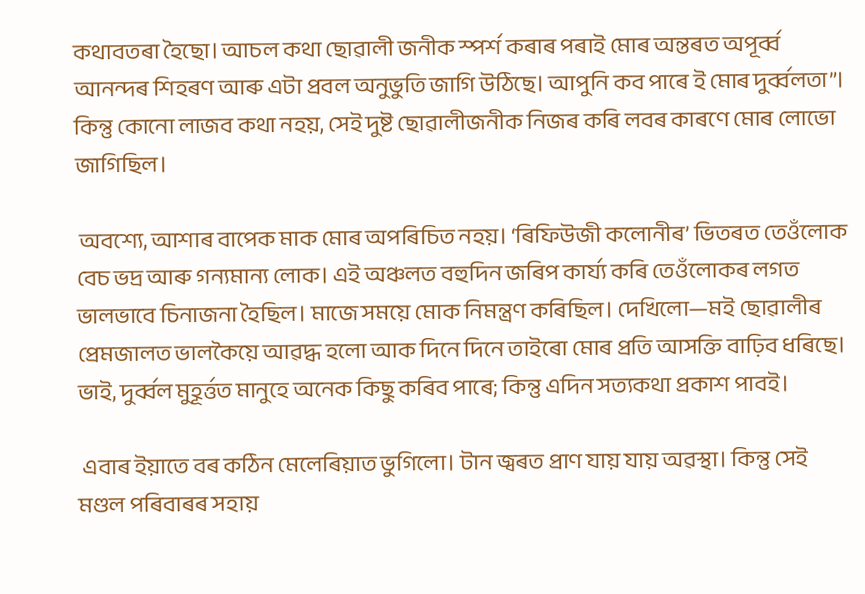কথাবতৰা হৈছো। আচল কথা ছোৱালী জনীক স্পৰ্শ কৰাৰ পৰাই মোৰ অন্তৰত অপূৰ্ব্ব আনন্দৰ শিহৰণ আৰু এটা প্ৰবল অনুভুতি জাগি উঠিছে। আপুনি কব পাৰে ই মোৰ দুৰ্ব্বলতা”। কিন্তু কোনো লাজব কথা নহয়, সেই দুষ্ট ছোৱালীজনীক নিজৰ কৰি লবৰ কাৰণে মোৰ লোভো জাগিছিল।

 অবশ্যে, আশাৰ বাপেক মাক মোৰ অপৰিচিত নহয়। ‘ৰিফিউজী কলোনীৰ’ ভিতৰত তেওঁলোক বেচ ভদ্ৰ আৰু গন্যমান্য লোক। এই অঞ্চলত বহুদিন জৰিপ কাৰ্য্য কৰি তেওঁলোকৰ লগত ভালভাবে চিনাজনা হৈছিল। মাজে সময়ে মোক নিমন্ত্ৰণ কৰিছিল। দেখিলো—মই ছোৱালীৰ প্ৰেমজালত ভালকৈয়ে আৱদ্ধ হলো আক দিনে দিনে তাইৰো মোৰ প্ৰতি আসক্তি বাঢ়িব ধৰিছে। ভাই, দুৰ্ব্বল মুহূৰ্ত্তত মানুহে অনেক কিছু কৰিব পাৰে; কিন্তু এদিন সত্যকথা প্ৰকাশ পাবই।

 এবাৰ ইয়াতে বৰ কঠিন মেলেৰিয়াত ভুগিলো। টান জ্বৰত প্ৰাণ যায় যায় অৱস্থা। কিন্তু সেই মণ্ডল পৰিবাৰৰ সহায়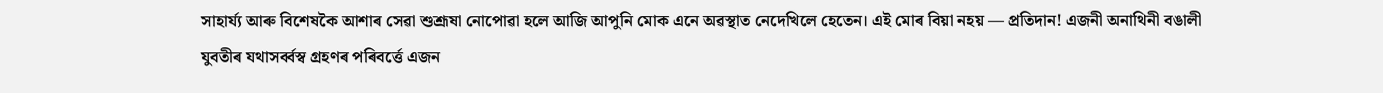সাহাৰ্য্য আৰু বিশেষকৈ আশাৰ সেৱা শুশ্ৰূষা নোপোৱা হলে আজি আপুনি মোক এনে অৱস্থাত নেদেখিলে হেতেন। এই মোৰ বিয়া নহয় — প্ৰতিদান! এজনী অনাথিনী বঙালী যুবতীৰ যথাসৰ্ব্বস্ব গ্ৰহণৰ পৰিবৰ্ত্তে এজন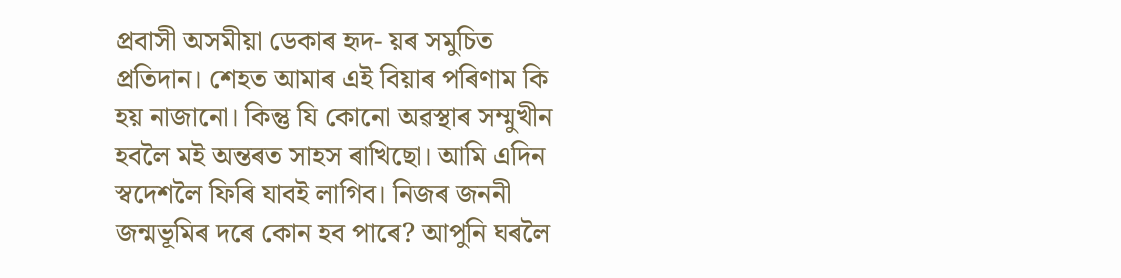প্ৰবাসী অসমীয়া ডেকাৰ হৃদ- য়ৰ সমুচিত প্ৰতিদান। শেহত আমাৰ এই বিয়াৰ পৰিণাম কি হয় নাজানো। কিন্তু যি কোনো অৱস্থাৰ সম্মুখীন হবলৈ মই অন্তৰত সাহস ৰাখিছো। আমি এদিন স্বদেশলৈ ফিৰি যাবই লাগিব। নিজৰ জননী জন্মভূমিৰ দৰে কোন হব পাৰে? আপুনি ঘৰলৈ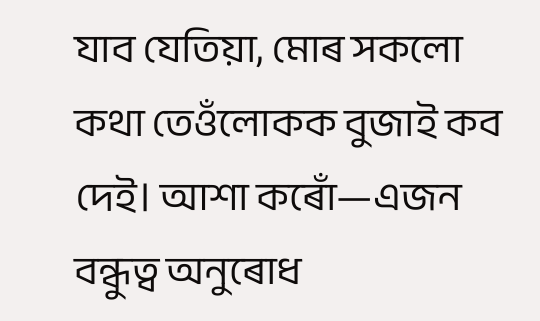যাব যেতিয়া, মোৰ সকলো কথা তেওঁলোকক বুজাই কব দেই। আশা কৰোঁ—এজন বন্ধুত্ব অনুৰোধ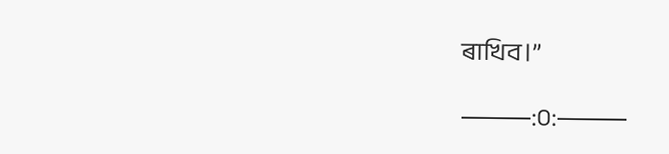ৰাখিব।”

⸻:০:⸻